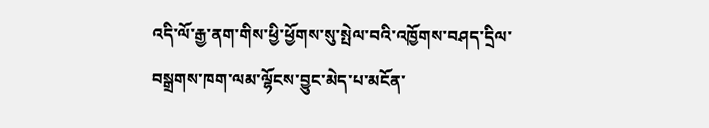འདི་ལོ་རྒྱ་ནག་གིས་ཕྱི་ཕྱོགས་སུ་སྤེལ་བའི་འཁྱོགས་བཤད་དྲིལ་བསྒྲགས་ཁག་ལམ་ལྷོངས་བྱུང་མེད་པ་མངོན་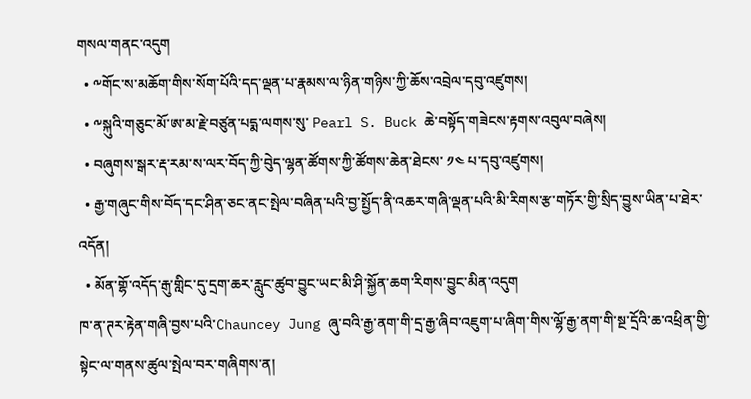གསལ་གནང་འདུག
  • ༸གོང་ས་མཆོག་གིས་སོག་པོའི་དད་ལྡན་པ་རྣམས་ལ་ཉིན་གཉིས་ཀྱི་ཆོས་འབྲེལ་དབུ་འཛུགས།
  • ༸སྐུའི་གཅུང་མོ་ཨ་མ་རྗེ་བཙུན་པདྨ་ལགས་སུ་ Pearl S. Buck ཆེ་བསྟོད་གཟེངས་རྟགས་འབུལ་བཞེས།
  • བཞུགས་སྒར་རྡ་རམ་ས་ལར་བོད་ཀྱི་བེུད་ལྷན་ཚོགས་ཀྱི་ཚོགས་ཆེན་ཐེངས་ ༡༤ པ་དབུ་འཛུགས།
  • རྒྱ་གཞུང་གིས་བོད་དང་ཤིན་ཅང་ནང་སྤེལ་བཞིན་པའི་བྱ་སྤྱོད་ནི་འཆར་གཞི་ལྡན་པའི་མི་རིགས་རྩ་གཏོར་གྱི་སྲིད་བྱུས་ཡིན་པ་ཐེར་འདོན།
  • མོན་གྷོ་འདོད་རྒུ་གླིང་དུ་དྲག་ཆར་རླུང་ཚུབ་བྱུང་ཡང་མི་ཤི་སྐྱོན་ཆག་རིགས་བྱུང་མིན་འདུག
ཁ་ན་ཊར་རྟེན་གཞི་བྱས་པའི་Chauncey Jung ཞུ་བའི་རྒྱ་ནག་གི་དྲ་རྒྱ་ཞིབ་འཇུག་པ་ཞིག་གིས་ལྷོ་རྒྱ་ནག་གི་སྔ་དྲོའི་ཆ་འཕྲིན་གྱི་སྟེང་ལ་གནས་ཚུལ་སྤེལ་བར་གཞིགས་ན།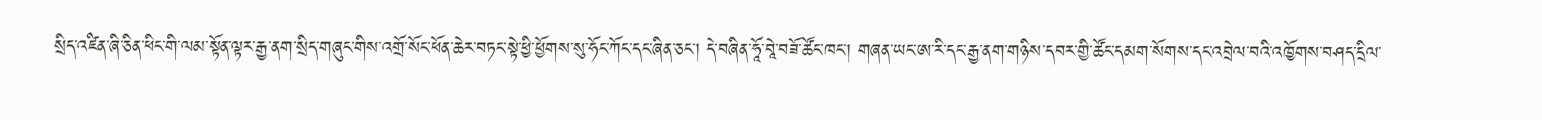སྲིད་འཛིན་ཞི་ཅིན་ཕིང་གི་ལམ་སྟོན་ལྟར་རྒྱ་ནག་སྲིད་གཞུང་གིས་འགྲོ་སོང་ཕོན་ཆེར་བཏང་སྟེ་ཕྱི་ཕྱོགས་སུ་ཧོང་ཀོང་དང་ཞིན་ཅང་། དེ་བཞིན་ཧཱོ་བཱེ་བཟོ་ཚོང་ཁང་། གཞན་ཡང་ཨ་རི་དང་རྒྱ་ནག་གཉིས་དབར་གྱི་ཚོང་དམག་སོགས་དང་འབྲེལ་བའི་འཁྱོགས་བཤད་དྲིལ་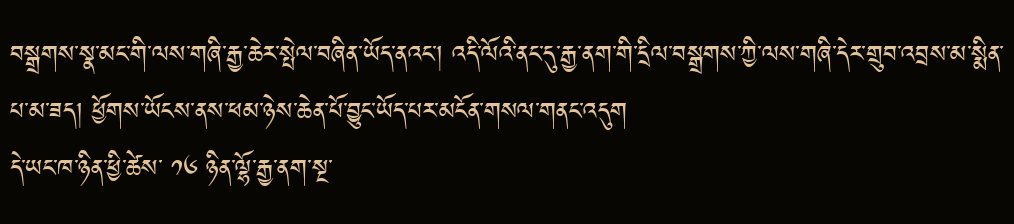བསྒྲགས་སྣ་མང་གི་ལས་གཞི་རྒྱ་ཆེར་སྤེལ་བཞིན་ཡོད་ནའང་། འདི་ལོའི་ནང་དུ་རྒྱ་ནག་གི་དྲིལ་བསྒྲགས་ཀྱི་ལས་གཞི་དེར་གྲུབ་འབྲས་མ་སྨིན་པ་མ་ཟད། ཕྱོགས་ཡོངས་ནས་ཕམ་ཉེས་ཆེན་པོ་བྱུང་ཡོད་པར་མངོན་གསལ་གནང་འདུག
དེ་ཡང་ཁ་ཉིན་ཕྱི་ཚེས་ ༡༦ ཉིན་ལྷོ་རྒྱ་ནག་སྔ་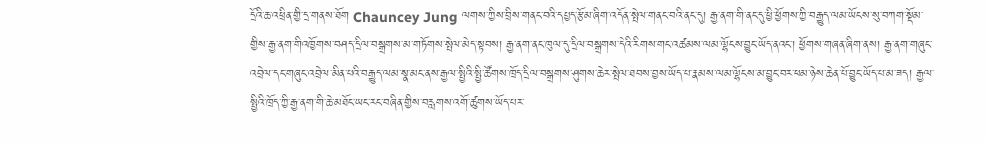དྲོའི་ཆ་འཕྲིན་གྱི་དྲ་གནས་ཐོག Chauncey Jung ལགས་ཀྱིས་བྲིས་གནང་བའི་དཔྱད་རྩོམ་ཞིག་འདོན་སྤེལ་གནང་བའི་ནང་དུ། རྒྱ་ནག་གི་ནང་དུ་ཕྱི་ཕྱོགས་ཀྱི་བརྒྱུད་ལམ་ཡོངས་སུ་བཀག་སྡོམ་གྱིས་རྒྱ་ནག་གིའཁྱོགས་བཤད་དྲིལ་བསྒྲགས་མ་གཏོགས་སྤེལ་མེད་སྟབས། རྒྱ་ནག་ནང་ཁུལ་དུ་དྲིལ་བསྒྲགས་དེའི་རིགས་གང་འཚམས་ལམ་ལྷོངས་བྱུང་ཡོད་ནའང་། ཕྱོགས་གཞན་ཞིག་ནས། རྒྱ་ནག་གཞུང་འབྲེལ་དང་གཞུང་འབྲེལ་མིན་པའི་བརྒྱུད་ལམ་སྣ་མང་ནས་རྒྱལ་སྤྱིའི་སྤྱི་ཚོགས་ཁྲོད་དྲིལ་བསྒྲགས་ཤུགས་ཆེར་སྤེལ་ཐབས་བྱས་ཡོད་པ་རྣམས་ལམ་ལྷོངས་མ་བྱུང་བར་ཕམ་ཉེས་ཆེན་པོ་བྱུང་ཡོད་པ་མ་ཟད། རྒྱལ་སྤྱིའི་ཁྲོད་ཀྱི་རྒྱ་ནག་གི་ཆེ་མཐོང་ཡང་རང་བཞིན་གྱིས་བརླགས་འགོ་ཚུགས་ཡོད་པར་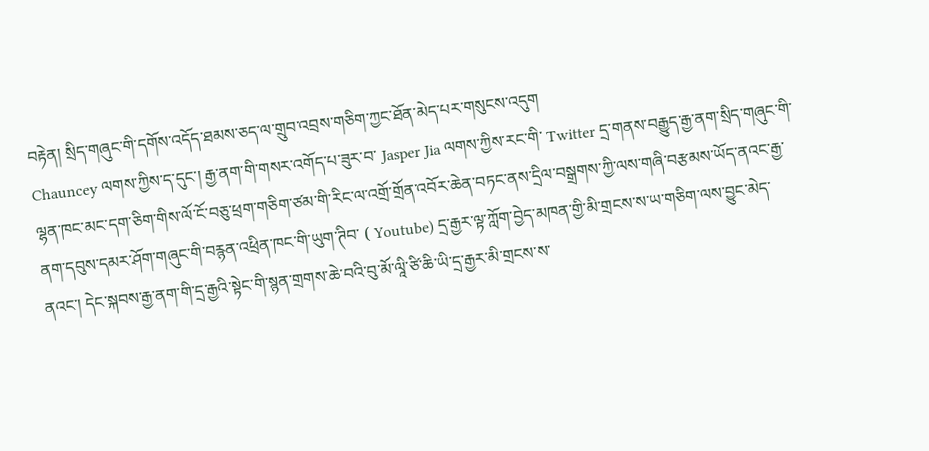བརྟེན། སྲིད་གཞུང་གི་དགོས་འདོད་ཐམས་ཅད་ལ་གྲུབ་འབྲས་གཅིག་ཀྱང་ཐོན་མེད་པར་གསུངས་འདུག
Chauncey ལགས་ཀྱིས་ད་དུང་། རྒྱ་ནག་གི་གསར་འགོད་པ་ཟུར་བ་ Jasper Jia ལགས་ཀྱིས་རང་གི་ Twitter དྲ་གནས་བརྒྱུད་རྒྱ་ནག་སྲིད་གཞུང་གི་ལྷན་ཁང་མང་དག་ཅིག་གིས་ལོ་ངོ་བཅུ་ཕྲག་གཅིག་ཙམ་གི་རིང་ལ་འགྲོ་གྲོན་འབོར་ཆེན་བཏང་ནས་དྲིལ་བསྒྲགས་ཀྱི་ལས་གཞི་བརྩམས་ཡོད་ནའང་རྒྱ་ནག་དབུས་དམར་ཤོག་གཞུང་གི་བརྙན་འཕྲིན་ཁང་གི་ཡུག་ཊིབ་ ( Youtube) དྲ་རྒྱར་ལྟ་ཀློག་བྱེད་མཁན་གྱི་མི་གྲངས་ས་ཡ་གཅིག་ལས་བྱུང་མེད་ནའང་། དེང་སྐབས་རྒྱ་ནག་གི་དྲ་རྒྱའི་སྟེང་གི་སྙན་གྲགས་ཆེ་བའི་བུ་མོ་ལཱི་ཙི་ཆི་ཡི་དྲ་རྒྱར་མི་གྲངས་ས་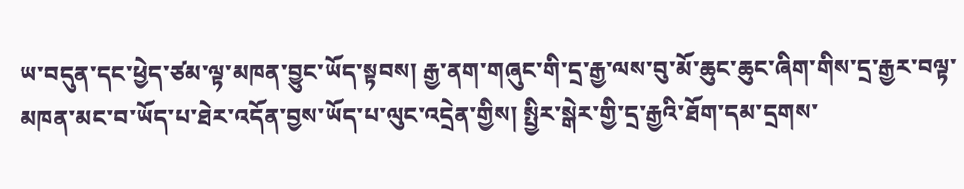ཡ་བདུན་དང་ཕྱེད་ཙམ་ལྟ་མཁན་བྱུང་ཡོད་སྟབས། རྒྱ་ནག་གཞུང་གི་དྲ་རྒྱ་ལས་བུ་མོ་ཆུང་ཆུང་ཞིག་གིས་དྲ་རྒྱར་བལྟ་མཁན་མང་བ་ཡོད་པ་ཐེར་འདོན་བྱས་ཡོད་པ་ལུང་འདྲེན་གྱིས། སྤྱིར་སྒེར་གྱི་དྲ་རྒྱའི་ཐོག་དམ་དྲགས་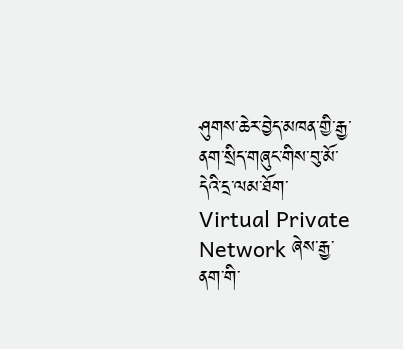ཤུགས་ཆེར་བྱེད་མཁན་གྱི་རྒྱ་ནག་སྲིད་གཞུང་གིས་བུ་མོ་དེའི་དྲ་ལམ་ཐོག་ Virtual Private Network ཞེས་རྒྱ་ནག་གི་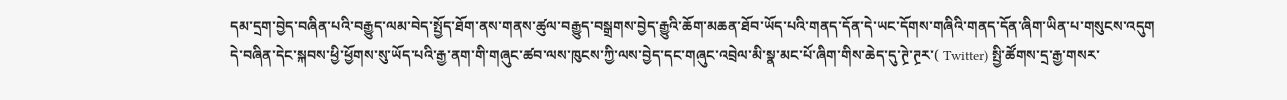དམ་དྲག་བྱེད་བཞིན་པའི་བརྒྱུད་ལམ་བེད་སྤྱོད་ཐོག་ནས་གནས་ཚུལ་བརྒྱུད་བསྒྲགས་བྱེད་རྒྱུའི་ཆོག་མཆན་ཐོབ་ཡོད་པའི་གནད་དོན་དེ་ཡང་དོགས་གཞིའི་གནད་དོན་ཞིག་ཡིན་པ་གསུངས་འདུག
དེ་བཞིན་དེང་སྐབས་ཕྱི་ཕྱོགས་སུ་ཡོད་པའི་རྒྱ་ནག་གི་གཞུང་ཚབ་ལས་ཁུངས་ཀྱི་ལས་བྱེད་དང་གཞུང་འབྲེལ་མི་སྣ་མང་པོ་ཞིག་གིས་ཆེད་དུ་ཊྲེ་ཊྲར་( Twitter) སྤྱི་ཚོགས་དྲ་རྒྱ་གསར་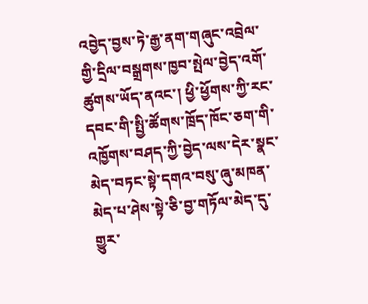འབྱེད་བྱས་ཏེ་རྒྱ་ནག་གཞུང་འབྲེལ་གྱི་དྲིལ་བསྒྲགས་ཁྱབ་སྤེལ་བྱེད་འགོ་ཚུགས་ཡོད་ནའང་། ཕྱི་ཕྱོགས་ཀྱི་རང་དབང་གི་སྤྱི་ཚོགས་ཁྲོད་ཁོང་ཅག་གི་འཁྱོགས་བཤད་ཀྱི་བྱེད་ལས་དེར་སྣང་མེད་བཏང་སྟེ་དགའ་བསུ་ཞུ་མཁན་མེད་པ་ཤེས་སྟེ་ཅི་བྱ་གཏོལ་མེད་དུ་གྱུར་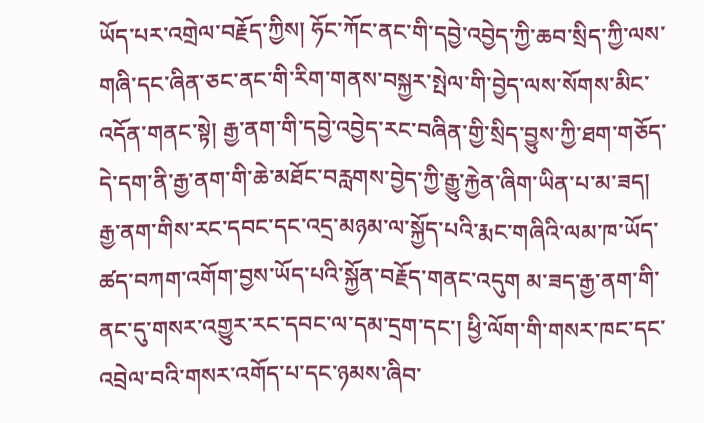ཡོད་པར་འགྲེལ་བརྗོད་ཀྱིས། ཧོང་ཀོང་ནང་གི་དབྱེ་འབྱེད་ཀྱི་ཆབ་སྲིད་ཀྱི་ལས་གཞི་དང་ཞིན་ཅང་ནང་གི་རིག་གནས་བསྐྱར་སྤེལ་གི་བྱེད་ལས་སོགས་མིང་འདོན་གནང་སྟེ། རྒྱ་ནག་གི་དབྱེ་འབྱེད་རང་བཞིན་གྱི་སྲིད་བྱུས་ཀྱི་ཐག་གཅོད་དེ་དག་ནི་རྒྱ་ནག་གི་ཆེ་མཐོང་བརླགས་བྱེད་ཀྱི་རྒྱུ་རྐྱེན་ཞིག་ཡིན་པ་མ་ཟད། རྒྱ་ནག་གིས་རང་དབང་དང་འདྲ་མཉམ་ལ་སྐྱོད་པའི་རྨང་གཞིའི་ལམ་ཁ་ཡོད་ཚད་བཀག་འགོག་བྱས་ཡོད་པའི་སྐྱོན་བརྗོད་གནང་འདུག མ་ཟད་རྒྱ་ནག་གི་ནང་དུ་གསར་འགྱུར་རང་དབང་ལ་དམ་དྲག་དང་། ཕྱི་ལོག་གི་གསར་ཁང་དང་འབྲེལ་བའི་གསར་འགོད་པ་དང་ཉམས་ཞིབ་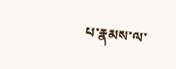པ་རྣམས་ལ་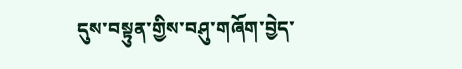དུས་བསྟུན་གྱིས་བཤུ་གཞོག་བྱེད་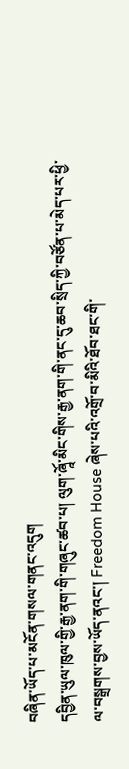བཞིན་ཡོད་པ་མངོན་གསལ་གནང་འདུག
དབྱིན་ཡུལ་ཁུལ་གྱི་རྒྱ་ནག་གི་གཞུང་ཚབ་པ། ལུག་ཞཱོ་མིང་གིས་རྒྱ་ནག་གི་ནང་དུ་ཆབ་སྲིད་ཀྱི་བཙོན་པ་མེད་པར་ཕྱི་ལ་བསྒྲགས་བྱས་ཡོད་ནའང་། Freedom House ཞེས་པའི་འགྲོ་བ་མིའི་ཐོབ་ཐང་གི་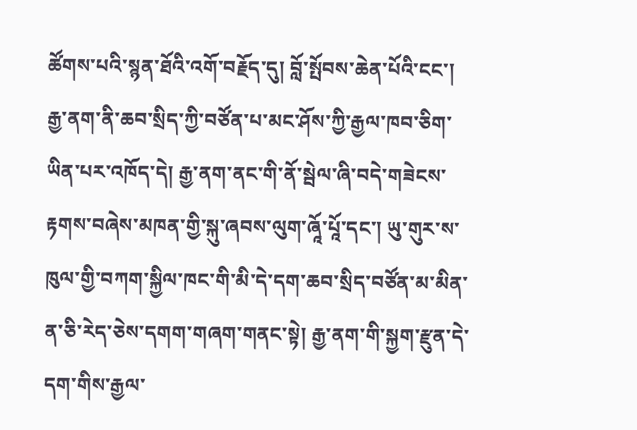ཚོགས་པའི་སྙན་ཐོའི་འགོ་བརྗོད་དུ། བློ་སྤོབས་ཆེན་པོའི་ངང་། རྒྱ་ནག་ནི་ཆབ་སྲིད་ཀྱི་བཙོན་པ་མང་ཤོས་ཀྱི་རྒྱལ་ཁབ་ཅིག་ཡིན་པར་འཁོད་དེ། རྒྱ་ནག་ནང་གི་ནོ་སྦེལ་ཞི་བདེ་གཟེངས་རྟགས་བཞེས་མཁན་གྱི་སྐུ་ཞབས་ལུག་ཞཱོ་པཱོ་དང་། ཡུ་གུར་ས་ཁུལ་གྱི་བཀག་སྐྱིལ་ཁང་གི་མི་དེ་དག་ཆབ་སྲིད་བཙོན་མ་མིན་ན་ཅི་རེད་ཅེས་དགག་གཞག་གནང་སྟེ། རྒྱ་ནག་གི་སྐྱག་རྫུན་དེ་དག་གིས་རྒྱལ་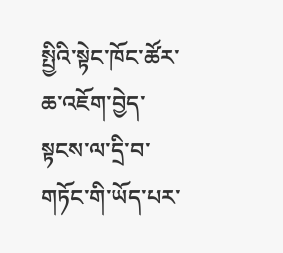སྤྱིའི་སྟེང་ཁོང་ཚོར་ཆ་འཇོག་བྱེད་སྟངས་ལ་དྲི་བ་གཏོང་གི་ཡོད་པར་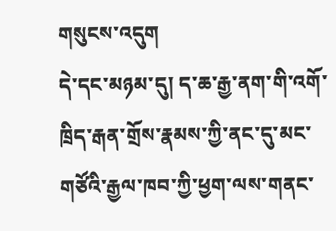གསུངས་འདུག
དེ་དང་མཉམ་དུ། ད་ཆ་རྒྱ་ནག་གི་འགོ་ཁྲིད་རྒན་གྲོས་རྣམས་ཀྱི་ནང་དུ་མང་གཙོའི་རྒྱལ་ཁབ་ཀྱི་ཕྱག་ལས་གནང་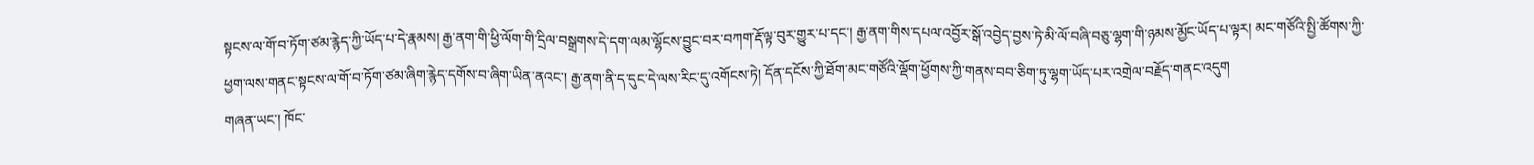སྟངས་ལ་གོ་བ་ཏོག་ཙམ་རྙེད་ཀྱི་ཡོད་པ་དེ་རྣམས། རྒྱ་ནག་གི་ཕྱི་ལོག་གི་དྲིལ་བསྒྲགས་དེ་དག་ལམ་ལྷོངས་བྱུང་བར་བཀག་རྡོ་ལྟ་བུར་གྱུར་པ་དང་། རྒྱ་ནག་གིས་དཔལ་འབྱོར་སྒོ་འབྱེད་བྱས་ཏེ་མི་ལོ་བཞི་བཅུ་ལྷག་གི་ཉམས་མྱོང་ཡོད་པ་ལྟར། མང་གཙོའི་སྤྱི་ཚོགས་ཀྱི་ཕྱག་ལས་གནང་སྟངས་ལ་གོ་བ་ཏོག་ཙམ་ཞིག་རྙེད་དགོས་བ་ཞིག་ཡིན་ནའང་། རྒྱ་ནག་ནི་ད་དུང་དེ་ལས་རིང་དུ་འགོངས་ཏེ། དོན་དངོས་ཀྱི་ཐོག་མང་གཙོའི་ལྡོག་ཕྱོགས་ཀྱི་གནས་བབ་ཅིག་ཏུ་ལྷག་ཡོད་པར་འགྲེལ་བརྗོད་གནང་འདུག
གཞན་ཡང་། ཁོང་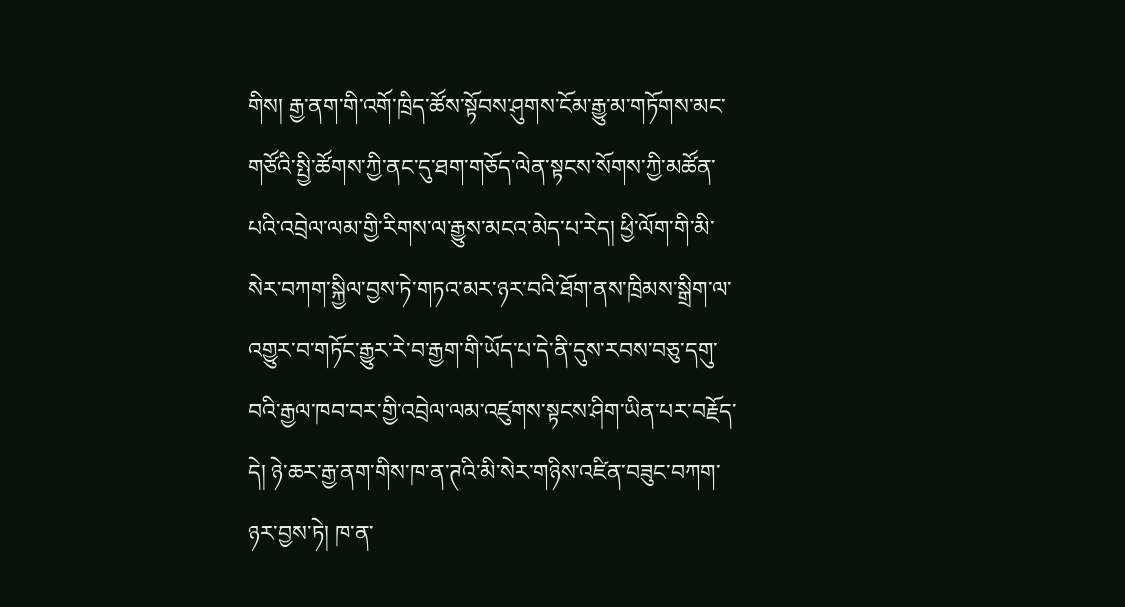གིས། རྒྱ་ནག་གི་འགོ་ཁྲིད་ཚོས་སྟོབས་ཤུགས་ངོམ་རྒྱུ་མ་གཏོགས་མང་གཙོའི་སྤྱི་ཚོགས་ཀྱི་ནང་དུ་ཐག་གཅོད་ལེན་སྟངས་སོགས་ཀྱི་མཚོན་པའི་འབྲེལ་ལམ་གྱི་རིགས་ལ་རྒྱུས་མངའ་མེད་པ་རེད། ཕྱི་ལོག་གི་མི་སེར་བཀག་སྐྱིལ་བྱས་ཏེ་གཏའ་མར་ཉར་བའི་ཐོག་ནས་ཁྲིམས་སྒྲིག་ལ་འགྱུར་བ་གཏོང་རྒྱུར་རེ་བ་རྒྱག་གི་ཡོད་པ་དེ་ནི་དུས་རབས་བཅུ་དགུ་བའི་རྒྱལ་ཁབ་བར་གྱི་འབྲེལ་ལམ་འཛུགས་སྟངས་ཤིག་ཡིན་པར་བརྗོད་དེ། ཉེ་ཆར་རྒྱ་ནག་གིས་ཁ་ན་ཊའི་མི་སེར་གཉིས་འཛིན་བཟུང་བཀག་ཉར་བྱས་ཏེ། ཁ་ན་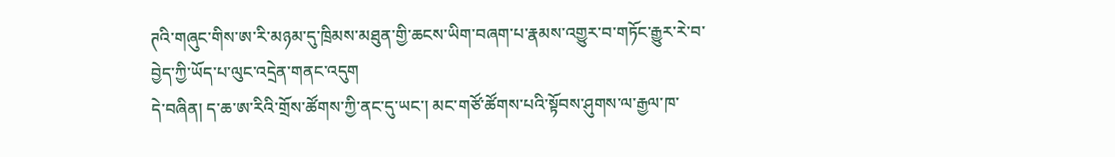ཊའི་གཞུང་གིས་ཨ་རི་མཉམ་དུ་ཁྲིམས་མཐུན་གྱི་ཆངས་ཡིག་བཞག་པ་རྣམས་འགྱུར་བ་གཏོང་རྒྱུར་རེ་བ་བྱེད་ཀྱི་ཡོད་པ་ལུང་འདྲེན་གནང་འདུག
དེ་བཞིན། ད་ཆ་ཨ་རིའི་གྲོས་ཚོགས་ཀྱི་ནང་དུ་ཡང་། མང་གཙོ་ཚོགས་པའི་སྟོབས་ཤུགས་ལ་རྒྱལ་ཁ་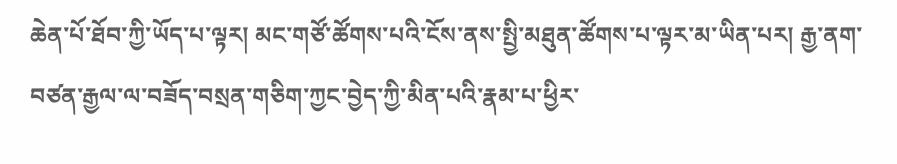ཆེན་པོ་ཐོབ་ཀྱི་ཡོད་པ་ལྟར། མང་གཙོ་ཚོགས་པའི་ངོས་ནས་སྤྱི་མཐུན་ཚོགས་པ་ལྟར་མ་ཡིན་པར། རྒྱ་ནག་བཙན་རྒྱལ་ལ་བཟོད་བསྲན་གཅིག་ཀྱང་བྱེད་ཀྱི་མིན་པའི་རྣམ་པ་ཕྱིར་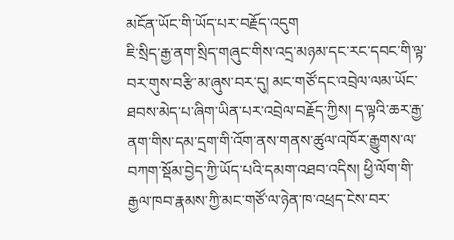མངོན་ཡོང་གི་ཡོད་པར་བརྗོད་འདུག
ཇི་སྲིད་རྒྱ་ནག་སྲིད་གཞུང་གིས་འདྲ་མཉམ་དང་རང་དབང་གི་ལྟ་བར་གུས་བརྩི་མ་ཞུས་བར་དུ། མང་གཙོ་དང་འབྲེལ་ལམ་ཡོང་ཐབས་མེད་པ་ཞིག་ཡིན་པར་འབྲེལ་བརྗོད་ཀྱིས། ད་ལྟའི་ཆར་རྒྱ་ནག་གིས་དམ་དྲག་གི་འོག་ནས་གནས་ཚུལ་འཁོར་རྒྱུགས་ལ་བཀག་སྡོམ་བྱེད་ཀྱི་ཡོད་པའི་དམག་འཐབ་འདིས། ཕྱི་ལོག་གི་རྒྱལ་ཁབ་རྣམས་ཀྱི་མང་གཙོ་ལ་ཉེན་ཁ་འཕྲད་ངེས་བར་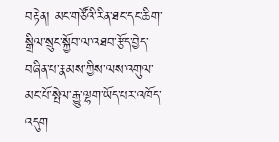བརྟེན། མང་གཙོའི་རིན་ཐང་དང་ཆིག་སྒྲིལ་སྲུང་སྐྱོབ་ལ་འཐབ་རྩོད་བྱེད་བཞིན་པ་རྣམས་ཀྱིས་ལས་འགུལ་མང་པོ་སྤེལ་རྒྱུ་ལྷག་ཡོད་པར་འཁོད་འདུག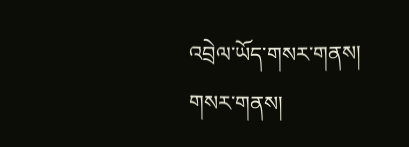འབྲེལ་ཡོད་གསར་གནས།
གསར་གནས།